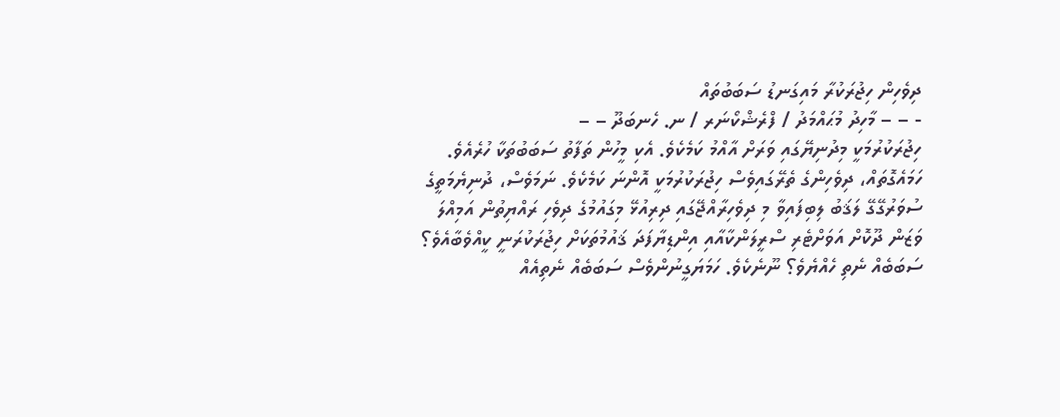ދިވެހިން ހިޖުރަކުރާ މައިގަނޑު ސަބަބުތައް
- – – މާހިދު މުޙައްމަދު / ފްރެޝްކޯނަރ / ނ. ހެނބަދޫ – –
ހިޖުރަކުރުމަކީ މިދުނިޔޭގައި ވަރަށް އާއްމު ކަމެކެވެ. އެކި މީހުން ތަފާތު ސަބަބުތަކާ ހުރެއެވެ. ހަމައެގޮތައް، ދިވެހިންގެ ތެރޭގައިވެސް ހިޖުރަކުރުމަކީ އޮންނަ ކަމެކެވެ. ނަމަވެސް، ދުނިޔެމަތީގެ ސުވަރުގޭގޭ ލަޤަބު ލިބިފައިވާ މި ދިވެހިރާއްޖޭގައި ދިރިއުޅޭ މިގައުމުގެ ދިވެހި ރައްޔިތުން އަމިއްލަ ވަޒަން ދޫކޮށް އަވަށްޓެރި ސްރީލަންކާއާއި އިންޑިޔާފަދަ ޤައުމުތަކަށް ހިޖުރަކުރަނީ ކީއްވެބާއެވެ؟ ސަބަބެއް ނެތި ހެއްޔެވެ؟ ނޫނެކެވެ. ހަމަޔަގީނުންވެސް ސަބަބެއް ނެތިއެއް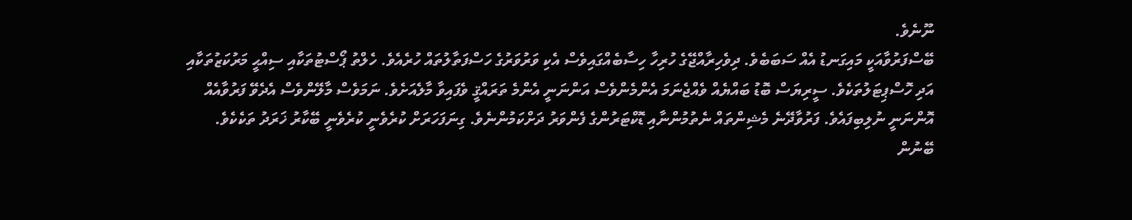ނޫނެވެ.
ބޭސްފަރުވާއަކީ މައިގަނޑު އެއް ސަބަބެވެ. ދިވެހިރާއްޖޭގެ ހުރިހާ ހިސާބެއްގައިވެސް އެކި ވަރުވަރުގެ ހަސްފަތާލުތައް ހުރެއެވެ. ހެލްތު ޕޯސްޓުތަކާއި ސިއްޙީ މަރުކަޒުތަކާއި އަދި ހޮސްޕިޓަލުތަކެވެ. ސީރިޔަސް ބޮޑު ބައްޔެއް ވެއްޖެނަމަ އެންމެންވެސް އަންނަނީ އެންމެ ތަރައްޤީ ވެފައިވާ މާލެއަށެވެ. ނަމަވެސް މާލޭންވެސް އެދެވޭ ފަރުވާއެއް އޮންނަނީ ނުލިބިފައެވެ. ފަރުވާދޭނެ މެޝިންތައް ނެތުމުންނާއި ޑޮކްޓަރުންގެ ފެންވަރު ދަށްކަމުންނެވެ. ގިނަފަހަރަށް ކުރެވެނީ ކުރެވެނީ ބޭކާރު ޚަރަދު ތަކެކެވެ. ބޭނުން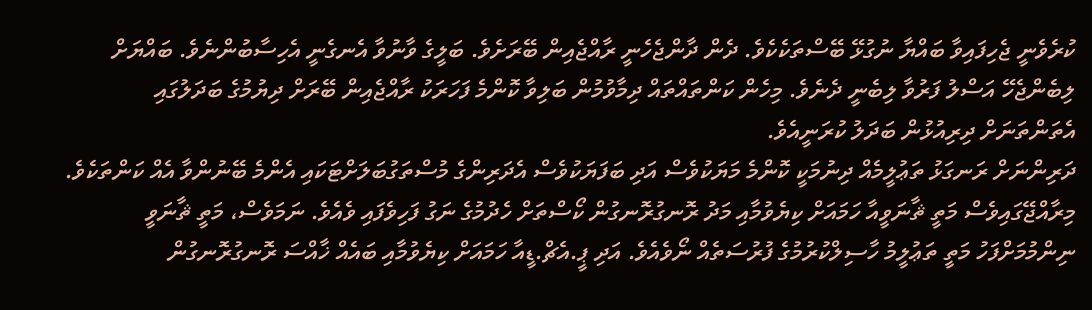ކުރެވެނީ ޖެހިފައިވާ ބައްޔާ ނުގުޅޭ ބޭސްތަކެކެވެ. ދެން ދާންޖެހެނީ ރާއްޖެއިން ބޭރަށެވެ. ބަލީގެ ވާނުވާ އެނގެނީ އެހިސާބުންނެވެ. ބައްޔަށް ލިބެންޖެހޭ އަސްލު ފަރުވާ ލިބެނީ ދެނެވެ. މިހެން ކަންތައްތައް ދިމާވުމުން ބަލިވާ ކޮންމެ ފަހަރަކު ރާއްޖެއިން ބޭރަށް ދިޔުމުގެ ބަދަލުގައި އެތަންތަނަށް ދިރިއުޅުން ބަދަލު ކުރަނީއެވެ.
ދަރިންނަށް ރަނގަޅު ތަޢުލީމެއް ދިނުމަކީ ކޮންމެ މަޔަކުވެސް އަދި ބަފަޔަކުވެސް އެދަރިންގެ މުސްތަގުބަލަށްޓަކައި އެންމެ ބޭނުންވާ އެއް ކަންތަކެވެ. މިރާއްޖޭގައިވެސް މަތީ ޘާނަވީއާ ހަމައަށް ކިޔެވުމާއި މަދު ރޮނގުރޮނގުން ކޯސްތަށް ހެދުމުގެ ނަގު ފަހިވެފައި ވެއެވެ. ނަމަވެސް، މަތީ ޘާނަވީ ނިންމުމަށްފަހު މަތީ ތަޢުލީމު ހާސިލްކުރުމުގެ ފުރުސަތެއް ނޯވެއެވެ. އަދި ޕީ.އެޗް.ޑީއާ ހަމައަށް ކިޔެވުމާއި ބައެއް ޚާއްސަ ރޮނގުރޮނގުން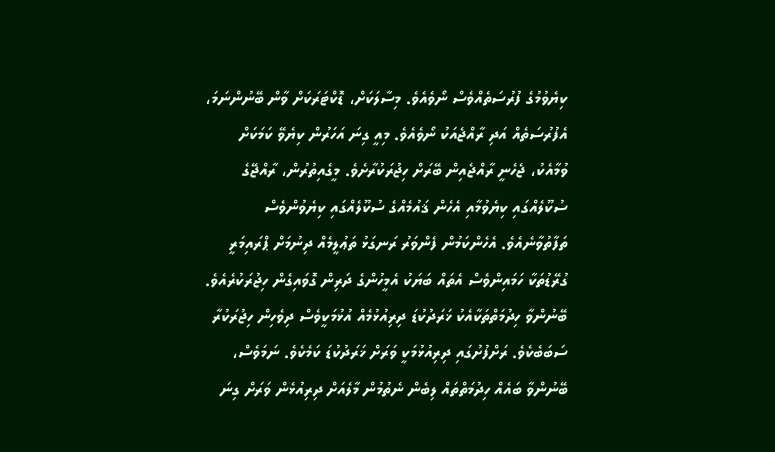ކިޔެވުމުގެ ފުރުސަތެއްވެސް ނޯވެއެވެ. މިސާލަކަށް، ޑޮކްޓަރަކަށް ވާން ބޭނުންނަމަ، އެފުރުސަތެއް އަދި ރާއްޖެއަކު ނޯވެއެވެ. މިއީ ގިނަ އަހަރުން ކިޔެވޭ ކަމަކަށް ވުމާއެކު، ޖެހެނީ ރާއްޖެއިން ބޭރަށް ހިޖުރަކުރާށެވެ. މީގެއިތުރުން، ރާއްޖޭގެ ސުކޫލެއްގައި ކިޔެވުމާއި އެހެން ޤައުމެއްގެ ސުކޫލެއްގައި ކިޔެވުންވެސް ތަފާތުވާނެއެވެ. އެހެންކަމުން ފެންވަރު ރަނގަޅު ތަޢުލީމެއް ދިނުމަށް ޕްރައިމަރީ ގުރޭޑުތަކާ ހަމައިންވެސް އެތައް ބަޔަކު އެމީހުންގެ ދަރިން ގޮވައިގެން ހިޖުރަކުރެއެވެ.
ބޭނުންވާ ހިދުމަތްތަކާއެކު ޚަރަދުކުޑަ ދިރިއުޅުމެއް އުޅުމަކީވެސް ދިވެހިން ހިޖުރަކުރާ ސަބަބެކެވެ. ރަށްފުށުގައި ދިރިއުޅުމަކީ ވަރަށް ޚަރަދުކުޑަ ކަމެކެވެ. ނަމަވެސް، ބޭނުންވާ ބައެއް ހިދުމަތްތައް ލިބެން ނެތުމުން މާލެއަށް ދިރިއުޅެން ވަރަށް ގިނަ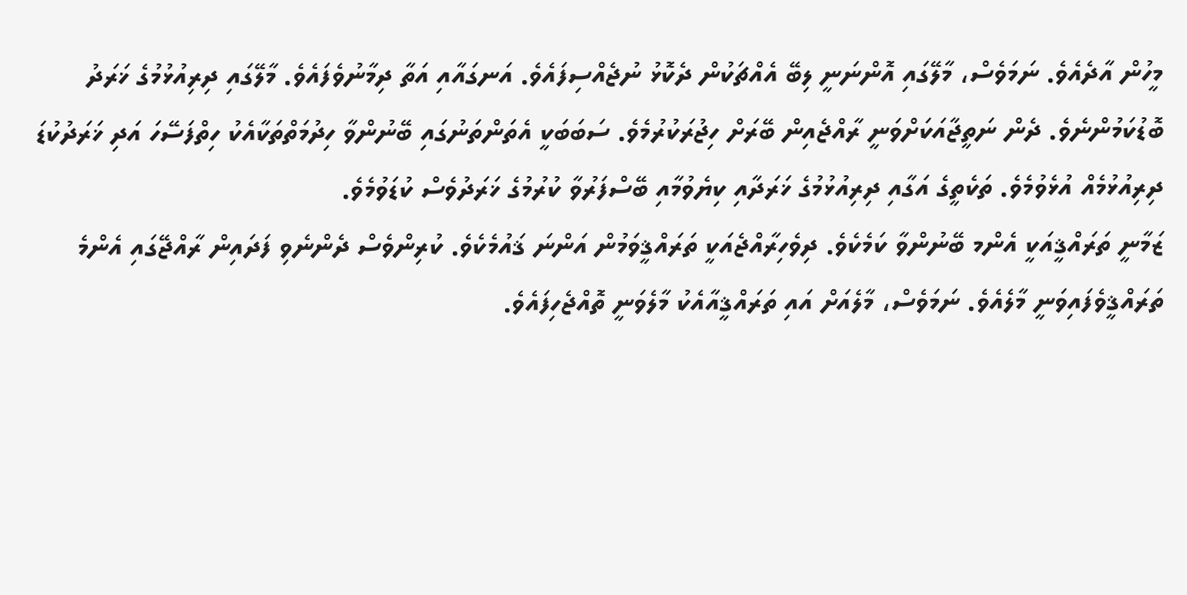މީހުން އާދެއެވެ. ނަމަވެސް، މާލޭގައި އޮންނަނީ ލިބޭ އެއްޗަކުން ދެކޮޅު ނުޖެއްސިފައެވެ. އަނގައާއި އަތާ ދިމާނުވެފައެވެ. މާލޭގައި ދިރިއުޅުމުގެ ޚަރަދު ބޮޑުކަމުންނެވެ. ދެން ނަތީޖާއަކަށްވަނީ ރާއްޖެއިން ބޭރަށް ހިޖުރަކުރުމެވެ. ސަބަބަކީ އެތަންތަނުގައި ބޭނުންވާ ހިދުމަތްތަކާއެކު ހިތްފަސޭހަ އަދި ޚަރަދުކުޑަ ދިރިއުޅުމެއް އުޅެވުމެވެ. ތަކެތީގެ އަގާއި ދިރިއުޅުމުގެ ޚަރަދާއި ކިޔެވުމާއި ބޭސްފަރުވާ ކުރުމުގެ ޚަރަދުވެސް ކުޑަވުމެވެ.
ޒަމާނީ ތަރައްޤީއަކީ އެންމ ބޭނުންވާ ކަމެކެވެ. ދިވެހިރާއްޖެއަކީ ތަރައްޤީވަމުން އަންނަ ޤައުމެކެވެ. ކުރިންވެސް ދެންނެވި ފަދައިން ރާއްޖޭގައި އެންމެ ތަރައްޤީވެފައިވަނީ މާލެއެވެ. ނަމަވެސް، މާލެއަށް އައި ތަރައްޤީއާއެކު މާލެވަނީ ތޮއްޖެހިފައެވެ.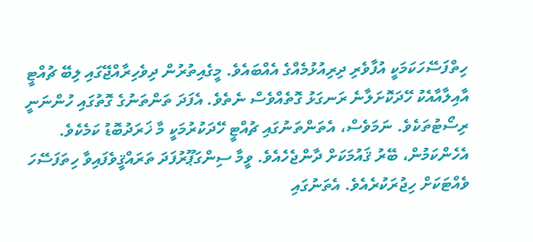ހިތްފަސޭހަކަމަކީ އުފާވެރި ދިރިއުޅުމެއްގެ އެއްބައެވެ. މީގެއިތުރުން ދިވެހިރާއްޖޭގައި ލިބޭ ޗުއްޓީ އާއިލާއާއެކު ހޭދަކޮށަލާނެ ރަނގަޅު ގޮތެއްވެސް ނެތެވެ. އެފަދަ ތަންތަނުގެ ގޮތުގައި ހުންނަނީ ރިސޯޓުތަކެވެ. ނަމަވެސް، އެތަންތަނުގައި ޗުއްޓީ ހޭދަކުރުމަކީ މާ ޚަރަދުބޮޑު ކަމެކެވެ. އެހެންކަމުން، ބޭރު ޤައުމަކަށް ދާންޖެހެއެވެ. ވީމާ ސިންގަޕޫރުފަދަ ތަރައްޤީވެފައިވާ ހިތަފަސޭހަ ވެއްޓަކަށް ހިޖުރަކުރެއެވެ. އެތަނުގައި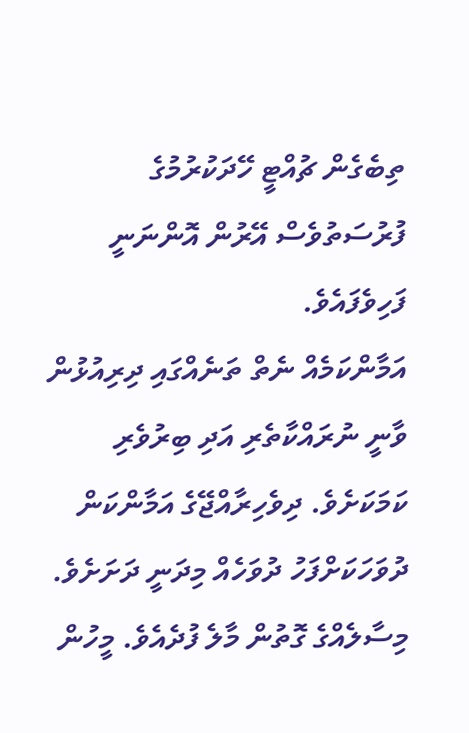ތިބެގެން ޗުއްޓީ ހޭދަކުރުމުގެ ފުރުސަތުވެސް އޭރުން އޮންނަނީ ފަހިވެފައެވެ.
އަމާންކަމެއް ނެތް ތަނެއްގައި ދިރިއުޅުން ވާނީ ނުރައްކާތެރި އަދި ބިރުވެރި ކަމަކަށެވެ. ދިވެހިރާއްޖޭގެ އަމާންކަން ދުވަހަކަށްފަހު ދުވަހެއް މިދަނީ ދަށަށެވެ. މިސާލެއްގެ ގޮތުން މާލެ ފުދެއެވެ. މީހުން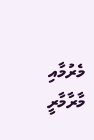މެރުމާއި މާރާމާރީ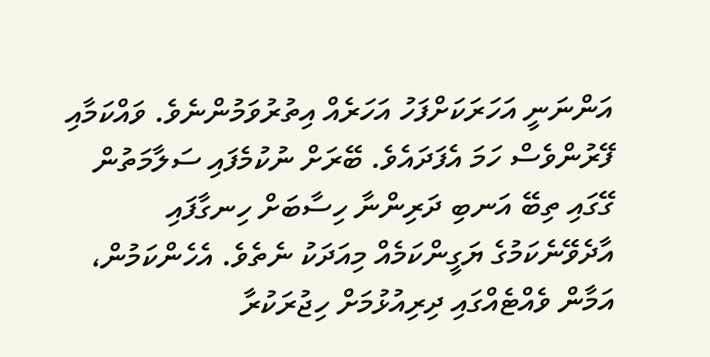އަންނަނީ އަހަރަކަށްފަހު އަހަރެއް އިތުރުވަމުންނެވެ. ވައްކަމާއި ފޭރުންވެސް ހަމަ އެފަދައެވެ. ބޭރަށް ނުކުމެފައި ސަލާމަތުން ގޭގައި ތިބޭ އަނބި ދަރިންނާ ހިސާބަށް ހިނގާފައި އާދެވޭނެކަމުގެ ޔަގީންކަމެއް މިއަދަކު ނެތެވެ. އެހެންކަމުން، އަމާން ވެއްޓެއްގައި ދިރިއުޅުމަށް ހިޖުރަކުރާ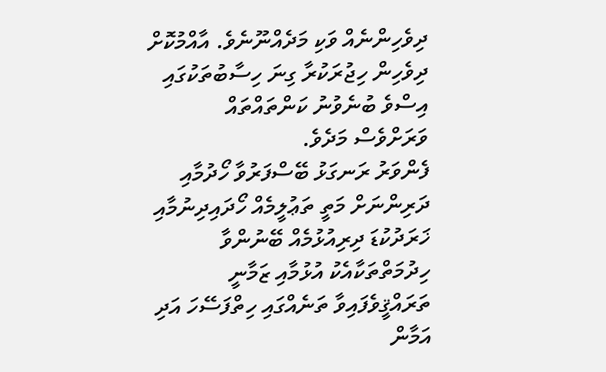ދިވެހިންނެއް ވަކި މަދެއްނޫނެވެ. އާއްމުކޮށް ދިވެހިން ހިޖުރަކުރާ ގިނަ ހިސާބުތަކުގައި އިސްވެ ބުނެވުނު ކަންތައްތައް ވަރަށްވެސް މަދެވެ.
ފެންވަރު ރަނގަޅު ބޭސްފަރުވާ ހޯދުމާއި ދަރިންނަށް މަތީ ތަޢުލީމެއް ހޯދައިދިނުމާއި ޚަރަދުކުޑަ ދިރިއުޅުމެއް ބޭނުންވާ ހިދުމަތްތަކާއެކު އުޅުމާއި ޒަމާނީ ތަރައްޤީވެފައިވާ ތަނެއްގައި ހިތްފަސޭހަ އަދި އަމާން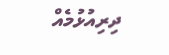ދިރިއުޅުމެއް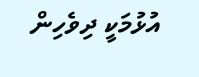އުޅުމަކީ ދިވެހިން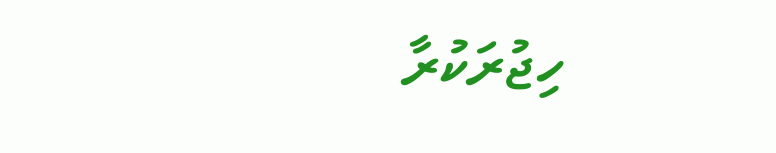ހިޖުރަކުރާ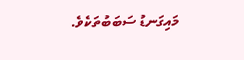މައިގަނޑު ސަބަބުތަކެވެ.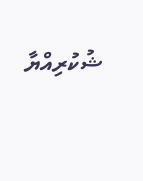ޝުކުރިއްޔާ